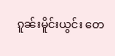ၵူၼ်းမိူင်းယွင်း တေ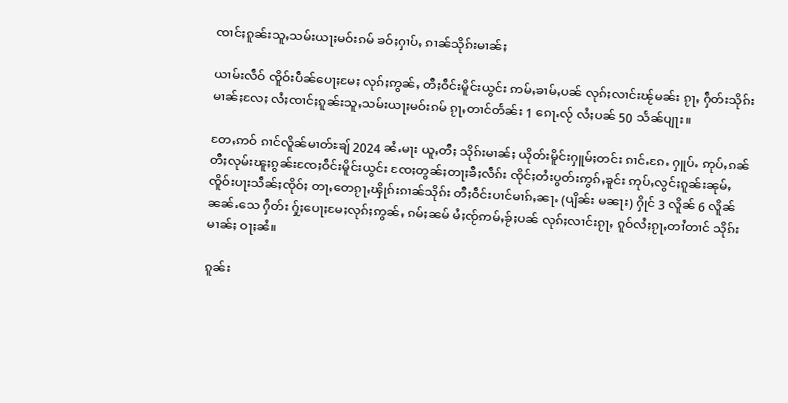ၸၢင်ႈၵူၼ်းသူႇသမ်းယႃႈမဝ်းၵမ် ၶဝ်ႈႁၢပ်ႇ ၵၢၼ်သိုၵ်းမၢၼ်ႈ

ယၢမ်းလဵဝ် ၸိူဝ်းပဵၼ်ပေႃႈမႄႈ လုၵ်ႈဢွၼ်ႇ တီႈဝဵင်းမိူင်းယွင်း ဢမ်ႇၶၢမ်ႇပၼ် လုၵ်ႈလၢင်းၽႂ်မၼ်း ၵႂႃႇ ႁဵတ်းသိုၵ်းမၢၼ်ႈလႄႈ လႆႈၸၢင်ႈၵူၼ်းသူႇသမ်းယႃႈမဝ်းၵမ် ၵႂႃႇတၢင်တႅၼ်း 1 ၵေႃႉလႂ် လႆႈပၼ် 50 သႅၼ်ပျႃး။

တႄႇဢဝ် ၵၢင်လိူၼ်မၢတ်ႊၶျ် 2024 ၼႆႉမႃး ယူႇတီႈ သိုၵ်းမၢၼ်ႈ ယိုတ်းမိူင်းႁူမ်ႈတင်း ၵၢင်ႉၵႄႉ ႁူပ်ႉ ဢုပ်ႇၵၼ် တီႈလုမ်းၽူႈၵွၼ်းၸႄႈဝဵင်းမိူင်းယွင်း ၸႄႈတွၼ်ႈတႃႈၶီႈလဵၵ်း ၸိုင်ႈတႆးပွတ်းဢွၵ်ႇၶူင်း ဢုပ်ႇလွင်ႈၵူၼ်းၼုမ်ႇ ၸိူဝ်းပႃးသဵၼ်ႈၸိုဝ်ႈ တႃႇတေၵႂႃႇၾိုၵ်းၵၢၼ်သိုၵ်း တီႈဝဵင်းပၢင်မၢၵ်ႇၼႃႉ (ပျိၼ်း မၼႃး) ႁိုင် 3 လိူၼ် 6 လိူၼ်ၼၼ်ႉသေ ႁဵတ်း ႁႂ်ႈပေႃႈမႄႈလုၵ်ႈဢွၼ်ႇ ၵမ်ႈၼမ် မႆႈၸႂ်ဢမ်ႇၶႂ်ႈပၼ် လုၵ်ႈလၢင်းၵႂႃႇ ၵူဝ်လႆႈၵႂႃႇတၢႆတၢင် သိုၵ်းမၢၼ်ႈ ဝႃႈၼႆ။

ၵူၼ်း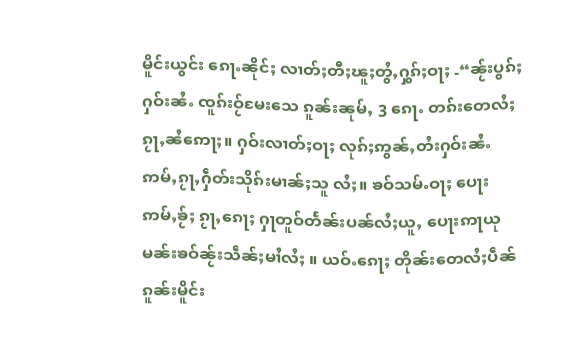မိူင်းယွင်း ၵေႃႉၼိုင်ႈ လၢတ်ႈတီႈၽူႈတွႆႇႁွၵ်ႈဝႃႈ -“ၼႂ်းပွၵ်ႈႁဝ်းၼႆႉ ၸူၵ်းဝႂ်မႄးသေ ၵူၼ်းၼုမ်ႇ 3 ၵေႃႉ တၵ်းတေလႆႈၵႂႃႇၼႆဢေႃႈ။ ႁဝ်းလၢတ်ႈဝႃႈ လုၵ်ႈဢွၼ်ႇတႆးႁဝ်းၼႆႉ ဢမ်ႇၵႂႃႇႁဵတ်းသိုၵ်းမၢၼ်ႈသူ လႆႈ။ ၶဝ်သမ်ႉဝႃႈ ပေႃးဢမ်ႇၶႂ်ႈ ၵႂႃႇၵေႃႈ ႁႃတူဝ်တႅၼ်းပၼ်လႆႈယူႇ ပေႃးဢႃယုမၼ်းၶဝ်ၼႂ်းသဵၼ်ႈမၢႆလႆႈ ။ ယဝ်ႉၵေႃႈ တိုၼ်းတေလႆႈပဵၼ် ၵူၼ်းမိူင်း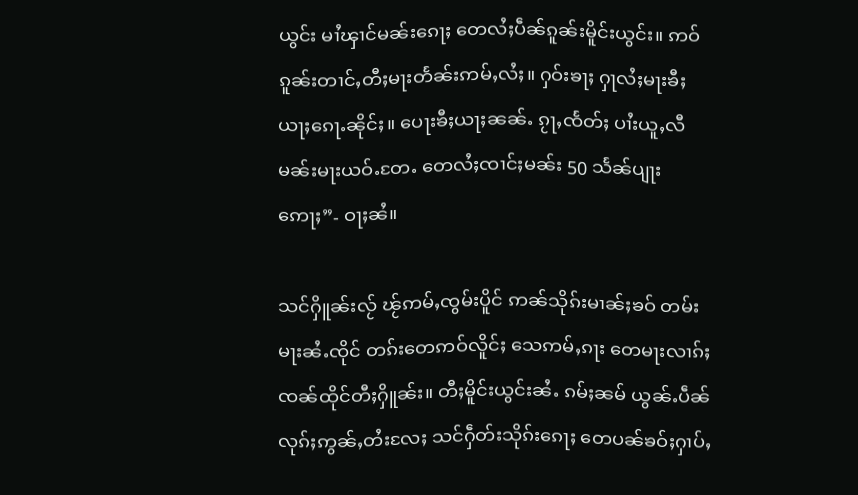ယွင်း မၢႆၾၢင်မၼ်းၵေႃႈ တေလႆႈပဵၼ်ၵူၼ်းမိူင်းယွင်း။ ဢဝ် ၵူၼ်းတၢင်ႇတီႈမႃးတႅၼ်းဢမ်ႇလႆႈ။ ႁဝ်းၶႃႈ ႁႃလႆႈမႃးၶီႈယႃႈၵေႃႉၼိုင်ႈ။ ပေႃးၶီႈယႃႈၼၼ်ႉ ၵႂႃႇၸႅတ်ႈ ပၢႆးယူႇလီ မၼ်းမႃးယဝ်ႉတႄႉ တေလႆႈၸၢင်ႈမၼ်း 50 သႅၼ်ပျႃးဢေႃႈ”- ဝႃႈၼႆ။

သင်ႁိူၼ်းလႂ် ၽႂ်ဢမ်ႇၸွမ်းပိူင် ဢၼ်သိုၵ်းမၢၼ်ႈၶဝ် တမ်းမႃးၼႆႉၸိုင် တၵ်းတေဢဝ်လိူင်ႈ သေဢမ်ႇၵႃး တေမႃးလၢၵ်ႈၸၼ်ထိုင်တီႈႁိူၼ်း။ တီႈမိူင်းယွင်းၼႆႉ ၵမ်ႈၼမ် ယွၼ်ႉပဵၼ်လုၵ်ႈဢွၼ်ႇတႆးလႄႈ သင်ႁဵတ်းသိုၵ်းၵေႃႈ တေပၼ်ၶဝ်ႈႁၢပ်ႇ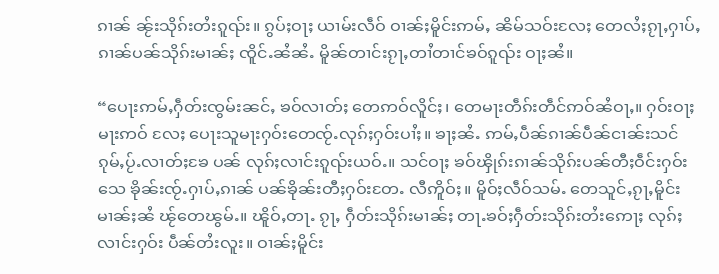ၵၢၼ် ၼႂ်းသိုၵ်းတႆးၵူၺ်း။ ၵွပ်ႈဝႃႈ ယၢမ်းလဵဝ် ဝၢၼ်ႈမိူင်းဢမ်ႇ ၼိမ်သဝ်းလႄႈ တေလႆႈၵႂႃႇႁၢပ်ႇၵၢၼ်ပၼ်သိုၵ်းမၢၼ်ႈ ၸိူင်ႉၼႆၼႆႉ မိူၼ်တၢင်းၵႂႃႇတၢႆတၢင်ၶဝ်ၵူၺ်း ဝႃႈၼႆ။

“ပေႃးဢမ်ႇႁဵတ်းၸွမ်းၼင်ႇ ၶဝ်လၢတ်ႈ တေဢဝ်လိူင်ႈ၊ တေမႃးတဵၵ်းတဵင်ဢဝ်ၼႆဝႃႇ။ ႁဝ်းဝႃႈ မႃးဢဝ် လႄႈ ပေႃးသူမႃးႁဝ်းတေၸႂ်ႉလုၵ်ႈႁဝ်းပၢႆႈ။ ၶႃႈၼႆႉ ဢမ်ႇပဵၼ်ၵၢၼ်ပဵၼ်ငၢၼ်းသင် ၵုမ်ႇပႂ်ႉလၢတ်ႈၶႄ ပၼ် လုၵ်ႈလၢင်းၵူၺ်းယဝ်ႉ။ သင်ဝႃႈ ၶဝ်ၾိုၵ်းၵၢၼ်သိုၵ်းပၼ်တီႈဝဵင်းႁဝ်းသေ ၶိုၼ်းၸႂ်ႉႁၢပ်ႇၵၢၼ် ပၼ်ၶိုၼ်းတီႈႁဝ်းတႄႉ လီဢိူဝ်ႈ။ မိူဝ်ႈလဵဝ်သမ်ႉ တေသူင်ႇၵႂႃႇမိူင်းမၢၼ်ႈၼႆ ၽႂ်တေၽွမ်ႉ။ ၽိူဝ်ႇတႃႉ ၵႂႃႇ ႁဵတ်းသိုၵ်းမၢၼ်ႈ တႃႉၶဝ်ႈႁဵတ်းသိုၵ်းတႆးဢေႃႈ လုၵ်ႈလၢင်းႁဝ်း ပဵၼ်တႆးလူး။ ဝၢၼ်ႈမိူင်း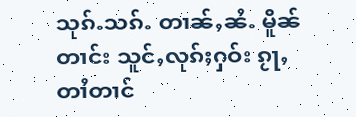သုၵ်ႉသၵ်ႉ တၢၼ်ႇၼႆႉ မိူၼ်တၢင်း သူင်ႇလုၵ်ႈႁဝ်း ၵႂႃႇတၢႆတၢင်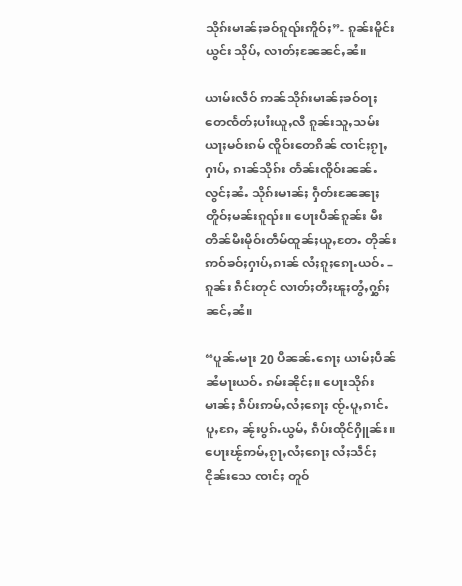သိုၵ်းမၢၼ်ႈၶဝ်ၵူၺ်းဢိူဝ်ႈ”- ၵူၼ်းမိူင်းယွင်း သိုပ်ႇ လၢတ်ႈၼႄၼင်ႇၼႆ။

ယၢမ်းလဵဝ် ဢၼ်သိုၵ်းမၢၼ်ႈၶဝ်ဝႃႈ တေၸႅတ်ႈပၢႆးယူႇလီ ၵူၼ်းသူႇသမ်းယႃႈမဝ်းၵမ် ၸိူဝ်းတေၵိၼ် ၸၢင်ႈၵႂႃႇႁၢပ်ႇ ၵၢၼ်သိုၵ်း တႅၼ်းၸိူဝ်းၼၼ်ႉ လွင်ႈၼႆႉ သိုၵ်းမၢၼ်ႈ ႁဵတ်းၼႄၼႃႈတိူဝ်ႈမၼ်းၵူၺ်း။ ပေႃးပဵၼ်ၵူၼ်း မီးတိၼ်မီးမိုဝ်းတဵမ်ထူၼ်ႈယူႇတႄႉ တိုၼ်းဢဝ်ၶဝ်ႈႁၢပ်ႇၵၢၼ် လႆႈၵူႈၵေႃႉယဝ်ႉ – ၵူၼ်း ၵဵင်းတုင် လၢတ်ႈတီႈၽူႈတွႆႇႁွၵ်ႈၼင်ႇၼႆ။

“ပူၼ်ႉမႃး 20 ပီၼၼ်ႉၵေႃႈ ယၢမ်ႈပဵၼ်ၼႆမႃးယဝ်ႉ ၵမ်းၼိုင်ႈ။ ပေႃးသိုၵ်းမၢၼ်ႈ ၵဵပ်းဢမ်ႇလႆႈၵေႃႈ ၸႂ်ႉပူႇၵၢင်ႉပူႇၵႄႇ ၼႂ်းပွၵ်ႉယွမ်ႇ ၵဵပ်းထိုင်ႁိူၼ်း။ ပေႃးၽႂ်ဢမ်ႇၵႂႃႇလႆႈၵေႃႈ လႆႈသဵင်ႈငိုၼ်းသေ ၸၢင်ႈ တူဝ်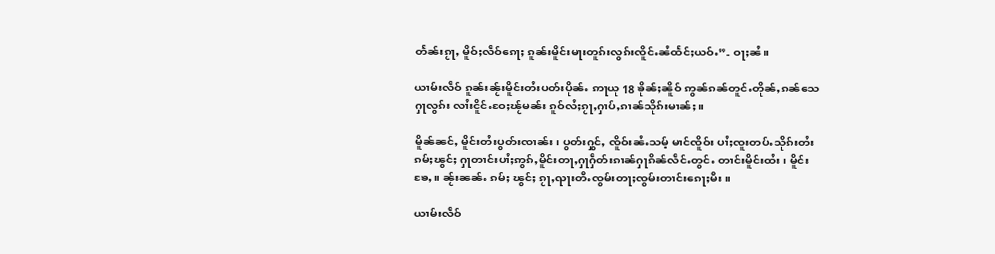တႅၼ်းၵႂႃႇ မိူဝ်ႈလဵဝ်ၵေႃႈ ၵူၼ်းမိူင်းမႃးတူၵ်းလွၵ်းၸိူင်ႉၼႆထႅင်ႈယဝ်ႉ”- ဝႃႈၼႆ။

ယၢမ်းလဵဝ် ၵူၼ်းၼႂ်းမိူင်းတႆးပတ်းပိုၼ်ႉ ဢႃယု 18 ၶိုၼ်ႈၼိူဝ် ဢွၼ်ၵၼ်တူင်ႉတိုၼ်ႇၵၼ်သေ ႁႃလွၵ်း လၢႆးငိူင်ႉဝႄႈၽႂ်မၼ်း ၵူဝ်လႆႈၵႂႃႇႁၢပ်ႇၵၢၼ်သိုၵ်းမၢၼ်ႈ။

မိူၼ်ၼင်ႇ မိူင်းတႆးပွတ်းၸၢၼ်း၊ ပွတ်းႁွင်ႇ ၸိူဝ်းၼႆႉသမ့် မၢင်ၸိူဝ်း ပၢႆႈၸူးတပ်ႉသိုၵ်းတႆး ၵမ်ႈၽွင်ႈ ႁႃတၢင်းပၢႆႈဢွၵ်ႇမိူင်းတႃႇႁႃႁဵတ်းၵၢၼ်ႁႃၵိၼ်လဵင်ႉတွင်ႉ တၢင်းမိူင်းထႆး ၊ မိူင်းၶႄႇ။ ၼႂ်းၼၼ်ႉ ၵမ်ႈ ၽွင်ႈ ၵႂႃႇၺႃးတီႉၸွမ်းတႃႈၸွမ်းတၢင်းၵေႃႈမီး။

ယၢမ်းလဵဝ်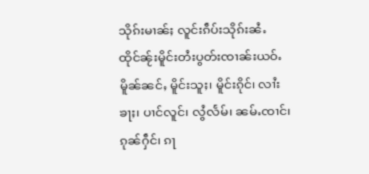သိုၵ်းမၢၼ်ႈ လူင်းၵဵပ်းသိုၵ်းၼႆႉ ထိုင်ၼႂ်းမိူင်းတႆးပွတ်းၸၢၼ်းယဝ်ႉ မိူၼ်ၼင်ႇ မိူင်းသူႈ၊ မိူင်းၵိုင်၊ လၢႆးၶႃႈ၊ ပၢင်လူင်၊ လွႆလႅမ်၊ ၼမ်ႉၸၢင်၊ ၵုၼ်ႁဵင်၊ ၵႃ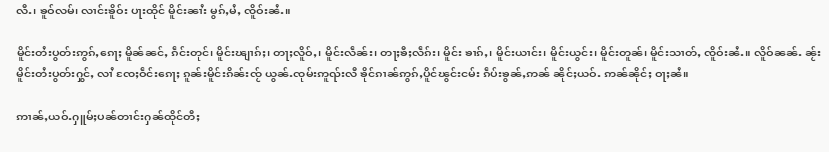လီႉ၊ ၶူဝ်လမ်၊ လၢင်းၶိူဝ်း ပႃးထိုင် မိူင်းၼၢႆး မွၵ်ႇမႆႇ ၸိူဝ်းၼႆႉ။

မိူင်းတႆးပွတ်းဢွၵ်ႇၵေႃႈ မိူၼ်ၼင်ႇ ၵဵင်းတုင်၊ မိူင်းၽျၢၵ်ႈ၊ တႃႈလိူဝ်ႇ၊ မိူင်းလဵၼ်း၊ တႃႈၶီႈလဵၵ်း၊ မိူင်း ၶၢၵ်ႇ၊ မိူင်းယၢင်း၊ မိူင်းယွင်း၊ မိူင်းတူၼ်၊ မိူင်းသၢတ်ႇ ၸိူဝ်းၼႆႉ။ လိူဝ်ၼၼ်ႉ ၼႂ်းမိူင်းတႆးပွတ်းႁွင်ႇ လၢႆ ၸႄႈဝဵင်းၵေႃႈ ၵူၼ်းမိူင်းၵိၼ်းၸႂ် ယွၼ်ႉၸုမ်းဢူၺ်းလီ ၶိုင်ၵၢၼ်ဢွၵ်ႇပိူင်ၽွင်းငမ်း ၵဵပ်းၶွၼ်ႇဢၼ် ၼိုင်ႈယဝ်ႉ ဢၼ်ၼိုင်ႈ ဝႃႈၼႆ။

ဢၢၼ်ႇယဝ်ႉႁူမ်ႈပၼ်တၢင်းႁၼ်ထိုင်တီႈ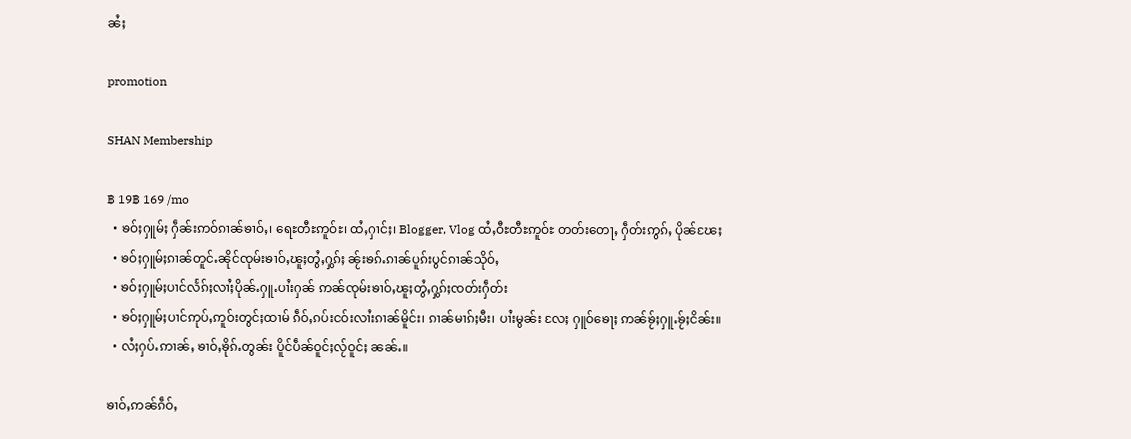ၼႆႈ

promotion

SHAN Membership

฿ 19฿ 169 /mo
  • ၶဝ်ႈႁူမ်ႈ ႁဵၼ်းဢဝ်ၵၢၼ်ၶၢဝ်ႇ၊ ရေႊတီႊဢူဝ်ႊ၊ ထႆႇႁၢင်ႈ၊ Blogger, Vlog ထႆႇဝီႊတီႊဢူဝ်ႊ တတ်းတေႃႇ ႁဵတ်းဢွၵ်ႇ ပိုၼ်ၽႄႈ
  • ၶဝ်ႈႁူမ်ႈၵၢၼ်တူင်ႉၼိုင်ၸုမ်းၶၢဝ်ႇၽူႈတွႆႇႁွၵ်ႈ ၼႂ်းၶၵ်ႉၵၢၼ်ပူၵ်းပွင်ၵၢၼ်သိုဝ်ႇ
  • ၶဝ်ႈႁူမ်ႈပၢင်လႅၵ်ႈလၢႆႈပိုၼ်ႉႁူႉပၢႆးႁၼ် ဢၼ်ၸုမ်းၶၢဝ်ႇၽူႈတွႆႇႁွၵ်ႈၸတ်းႁဵတ်း
  • ၶဝ်ႈႁူမ်ႈပၢင်ဢုပ်ႇဢူဝ်းတွင်ႈထၢမ် ၵဵဝ်ႇၵပ်းငဝ်းလၢႆးၵၢၼ်မိူင်း၊ ၵၢၼ်မၢၵ်ႈမီး၊ ပၢႆးမွၼ်း လႄႈ ႁူဝ်ၶေႃႈ ဢၼ်ၶႂ်ႈႁူႉၶႂ်ႈငိၼ်း။
  • လႆႈႁပ်ႉဢၢၼ်ႇ ၶၢဝ်ႇၶိုၵ်ႉတွၼ်း ပိူင်ပဵၼ်ဝူင်ႈလႂ်ဝူင်ႈ ၼၼ်ႉ။

ၶၢဝ်ႇဢၼ်ၵဵဝ်ႇ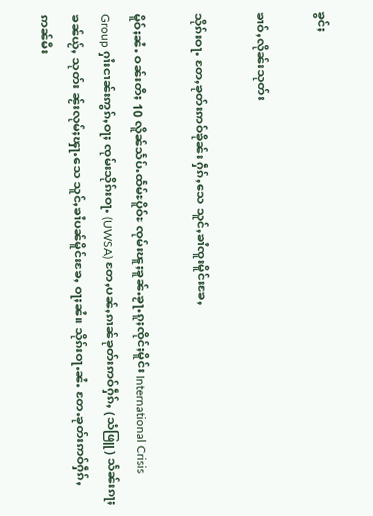ၶွင်ႈ

ၶၢဝ်ႇလိုၼ်းသုတ်း

သိုၵ်းဝႃႉ တႄႇၶုတ်းဢဝ်ၶိုၼ်း ႁဵၵ်ႇသေ သူင်ႇၶၢႆၸူးမိူင်းၶႄႇ

မိူဝ်ႈၼႆႉ ဝၼ်းတီႈ 10 လိူၼ်သႅပ်ႉထႅမ်ႊပိူဝ်ႊ ၸုမ်းၽူႈၶူၼ်ႉၶႂႃႉၵူႈၸိုင်ႈမိူင်း International Crisis Group ႁၢႆးငၢၼ်းဢွၵ်ႇဝႃႈ ၸုမ်းသိုၵ်းဝႃႉ (UWSA) တႄႇပၼ်ႇၵၢၼ်ၶုတ်းဢဝ်ႁဵၵ်ႇ (သံဖြူ) သႅၼ်းၵႃႈၶၼ်ယႂ်ႇ သုတ်း ၼႂ်းလုမ်ႈၾႃႉသေ သူင်ႇၶၢႆပၼ်မိူင်းၶႄႇ ဝႃႈၼႆ။ သိုၵ်းဝႃႉၼႆႉ တႄႉၶုတ်းဢဝ်ႁဵၵ်ႇ ဢၼ်မီး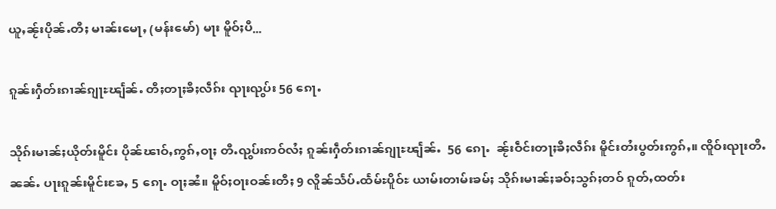ယူႇၼႂ်းပိုၼ်ႉတီႈ မၢၼ်းမေႃႇ (မန်းမော်) မႃး မိူဝ်ႈပီ...

ၵူၼ်းႁဵတ်းၵၢၼ်ၵျႃႊၽျႅၼ်ႉ တီႈတႃႈၶီႈလဵၵ်း ၺႃးၺွပ်း 56 ၵေႃႉ

သိုၵ်းမၢၼ်ႈယိုတ်းမိူင်း ပိုၼ်ၽၢဝ်ႇဢွၵ်ႇဝႃႈ တီႉၺွပ်းဢဝ်လႆႈ ၵူၼ်းႁဵတ်းၵၢၼ်ၵျႃႊၽျႅၼ်ႉ  56 ၵေႃႉ  ၼႂ်းဝဵင်းတႃႈၶီႈလဵၵ်း မိူင်းတႆးပွတ်းဢွၵ်ႇ။ ၸိူဝ်းၺႃးတီႉၼၼ်ႉ ပႃးၵူၼ်းမိူင်းၶႄႇ 5 ၵေႃႉ ဝႃႈၼႆ။ မိူဝ်ႈဝႃးဝၼ်းတီႈ 9 လိူၼ်သႅပ်ႉထႅမ်ႊပိူဝ်ႊ ယၢမ်းတၢမ်းၶမ်ႈ သိုၵ်းမၢၼ်ႈၶဝ်ႈသွၵ်ႈတဝ် ၵူတ်ႇထတ်း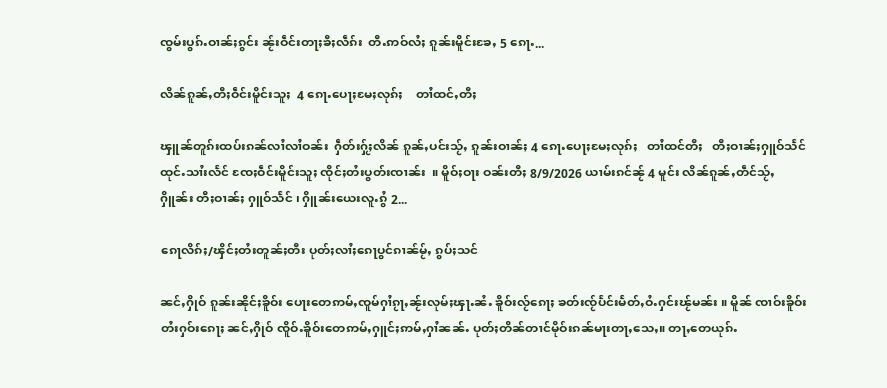ၸွမ်းပွၵ်ႉဝၢၼ်ႈၵွင်း ၼႂ်းဝဵင်းတႃႈၶီႈလဵၵ်း  တီႉဢဝ်လႆႈ ၵူၼ်းမိူင်းၶႄႇ 5 ၵေႃႉ...

လိၼ်ၵူၼ်ႇတီႈဝဵင်းမိူင်းသူႈ  4 ၵေႃႉပေႃႈမႄႈလုၵ်ႈ    တၢႆထင်ႇတီႈ

ၾူၼ်တူၵ်းထပ်းၵၼ်လၢႆလၢႆဝၼ်း  ႁဵတ်းႁႂ်ႈလိၼ် ၵူၼ်ႇပင်းသႂ်ႇ ၵူၼ်းဝၢၼ်ႈ 4 ၵေႃႉပေႃႈမႄႈလုၵ်ႈ   တၢႆထင်တီႈ   တီႈဝၢၼ်ႈႁူဝ်သႅင်  ထုင်ႉသၢႆးလႅင် ၸႄႈဝဵင်းမိူင်းသူႈ ၸိုင်ႈတႆးပွတ်းၸၢၼ်း  ။ မိူဝ်ႈဝႃး ဝၼ်းတီႈ 8/9/2026 ယၢမ်းၵင်ၼႂ် 4 မူင်း လိၼ်ၵူၼ်ႇတဵင်သႂ်ႇ ႁိူၼ်း တီႈဝၢၼ်ႈ ႁူဝ်သႅင် ၊ ႁိူၼ်းယေးလူႉၵွႆ 2...

ၵေႃလိၵ်ႈ/ၾိင်ႈတႆးတူၼ်ႈတီး ပုတ်ႈလၢႆႈၵေႃပွင်ၵၢၼ်မႂ်ႇ ၵွပ်ႈသင်

ၼင်ႇႁိုဝ် ၵူၼ်းၼိုင်ႈၶိူဝ်း ပေႃးတေဢမ်ႇၸူမ်ႁၢႆၵႂႃႇၼႂ်းလုမ်ႈၾႃႉၼႆႉ ၶိူဝ်းလႂ်ၵေႃႈ ၶတ်းၸႂ်ပႅင်းမႅတ်ႇဝႆႉႁင်းၽႂ်မၼ်း ။ မိူၼ် ၸၢဝ်းၶိူဝ်းတႆးႁဝ်းၵေႃႈ ၼင်ႇႁိုဝ် ၸိူဝ်ႉၶိူဝ်းတေဢမ်ႇႁူင်ႈဢမ်ႇႁၢႆၼၼ်ႉ ပုတ်ႈတိၼ်တၢင်မိုဝ်းၵၼ်မႃးတႃႇသေႇ။ တႃႇတေယုၵ်ႉ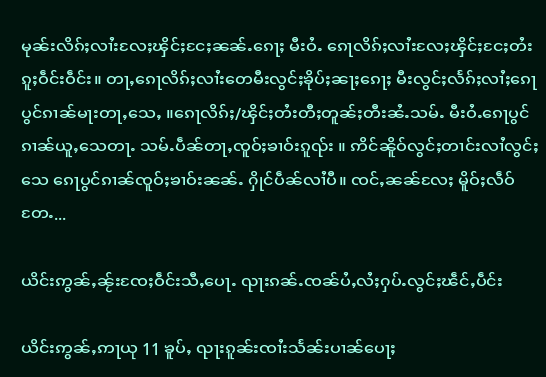မုၼ်းလိၵ်ႈလၢႆးလႄႈၾိင်ႈငႄႈၼၼ်ႉၵေႃႈ မီးဝႆႉ ၵေႃလိၵ်ႈလၢႆးလႄႈၾိင်ႈငႄႈတႆးၵူႈဝဵင်းဝဵင်း။ တႃႇၵေႃလိၵ်ႈလၢႆးတေမီးလွင်ႈၶိုပ်ႈၼႃႈၵေႃႈ မီးလွင်ႈလႅၵ်ႈလၢႆႈၵေႃပွင်ၵၢၼ်မႃးတႃႇသေႇ ။ၵေႃလိၵ်ႈ/ၾိင်ႈတႆးတီႈတူၼ်ႈတီးၼႆႉသမ်ႉ မီးဝႆႉၵေႃပွင်ၵၢၼ်ယူႇသေတႃႉ သမ်ႉပဵၼ်တႃႇၸူဝ်ႈၶၢဝ်းၵူၺ်း ။ ဢိင်ၼိူဝ်လွင်ႈတၢင်းလၢႆလွင်ႈသေ ၵေႃပွင်ၵၢၼ်ၸူဝ်ႈၶၢဝ်းၼၼ်ႉ ႁိုင်ပဵၼ်လၢႆပီ။ ၸင်ႇၼၼ်လႄႈ မိူဝ်ႈလဵဝ်တႄႉ...

ယိင်းဢွၼ်ႇၼႂ်းၸႄႈဝဵင်းသီႇပေႃႉ ၺႃးၵၼ်ႉၸၼ်ပႆႇလႆႈႁပ်ႉလွင်ႈၽဵင်ႇပဵင်း

ယိင်းဢွၼ်ႇဢႃယု 11 ၶူပ်ႇ ၺႃးၵူၼ်းၸၢႆးသႅၼ်းပၢၼ်ပေႃႈ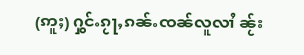(ဢူႈ) ႁွင်ႉၵႂႃႇၵၼ်ႉၸၼ်လူလၢႆ ၼႂ်း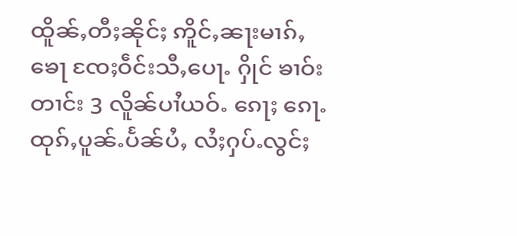ထိူၼ်ႇတီႈၼိုင်ႈ ဢိူင်ႇၼႃးမၢၵ်ႇၶေႃ ၸႄႈဝဵင်းသီႇပေႃႉ ႁိုင် ၶၢဝ်းတၢင်း 3 လိူၼ်ပၢႆယဝ်ႉ ၵေႃႈ ၵေႃႉထုၵ်ႇပူၼ်ႉပႅၼ်ပႆႇ လႆႈႁပ်ႉလွင်ႈ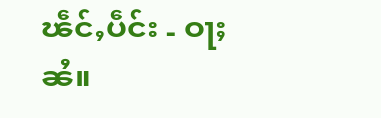ၽဵင်ႇပဵင်း - ဝႃႈၼႆ။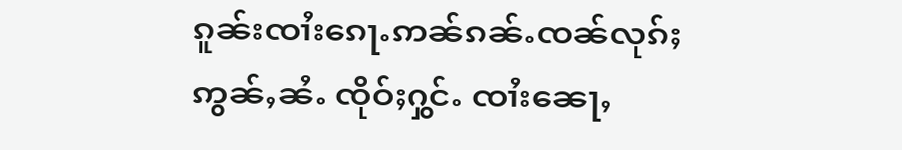ၵူၼ်းၸၢႆးၵေႃႉဢၼ်ၵၼ်ႉၸၼ်လုၵ်ႈဢွၼ်ႇၼႆႉ ၸိုဝ်ႈႁွင်ႉ ၸၢႆးၼေႃႇ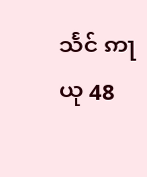သႅင် ဢႃယု 48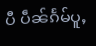ပီ ပဵၼ်ၵႅမ်ပူႇ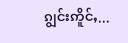ၵျွင်းဢိူင်ႇ...